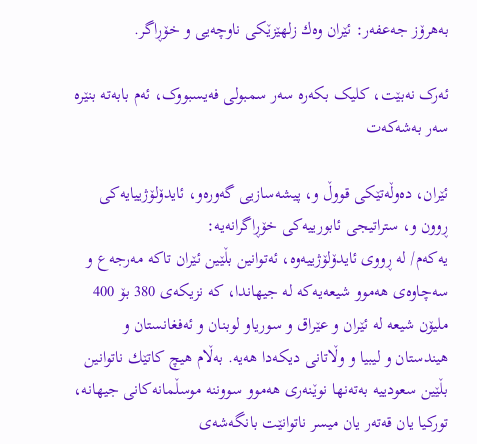به‌هرۆز جه‌عفه‌ر: ئێران وه‌ك زلهێزێكى ناوچه‌یی و خۆڕاگر.

ئەرک نەبێت، کلیک بکەرە سەر سمبولی فەیسبووک، ئەم بابەتە بنێرە سەر بەشەکەت

ئێران، ده‌وڵه‌تێكى قووڵ و، پیشه‌سازیی گه‌وره‌و، ئایدۆلۆژییایه‌كى ڕوون و، ستراتیجى ئابورییه‌كى خۆڕاگرانه‌یه‌:
یه‌كه‌م/ له‌ ڕووى ئایدۆلۆژییه‌وه‌، ئه‌توانین بڵێین ئێران تاكه‌ مه‌رجه‌ع و سه‌چاوه‌ى هه‌موو شیعه‌یه‌كه‌ له‌ جیهاندا، كه‌ نزیكه‌ى 380 بۆ 400 ملیۆن شیعه‌ له‌ ئێران و عێراق و سوریاو لوبنان و ئه‌فغانستان و هیندستان و لیبیا و وڵاتانى دیكه‌دا هه‌یه‌. به‌ڵام هیچ كاتێك ناتوانین بڵێین سعودییه‌ به‌ته‌نها نوێنه‌رى هه‌موو سووننه‌ موسڵمانه‌كانى جیهانه‌، توركیا یان قه‌ته‌ر یان میسر ناتوانێت بانگه‌شه‌ى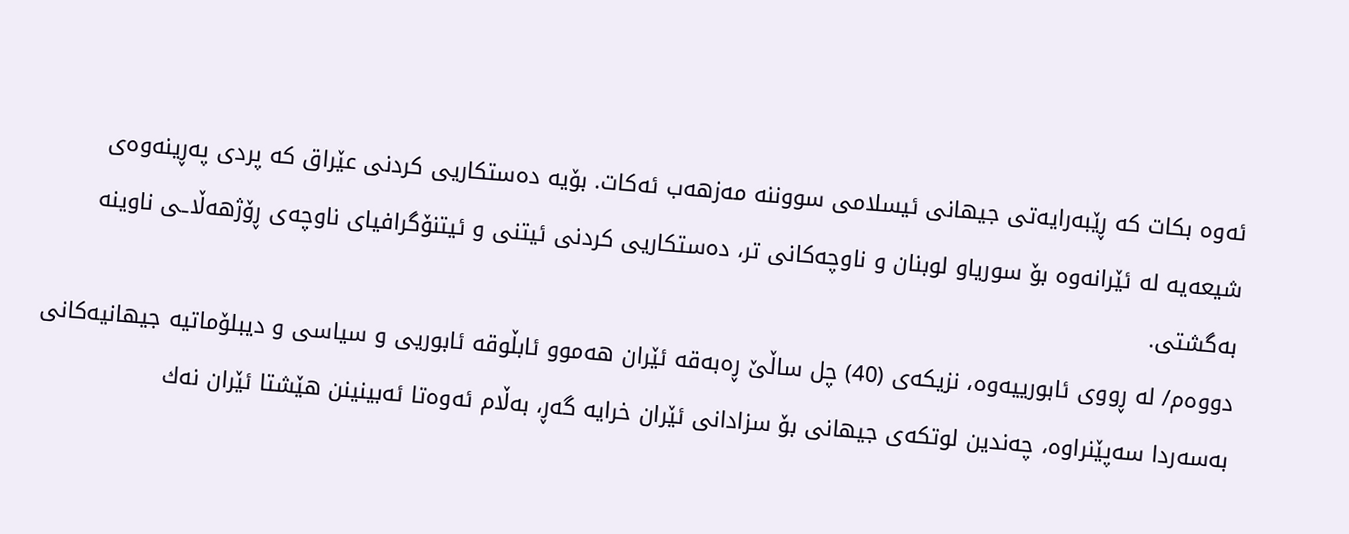ئه‌وه‌ بكات كه‌ ڕێبه‌رایه‌تى جیهانى ئیسلامى سووننه‌ مه‌زهه‌ب ئه‌كات. بۆیه‌ ده‌ستكاریی كردنى عێراق كه‌ پردى په‌ڕینه‌وه‌ى شیعه‌یه‌ له‌ ئێرانه‌وه‌ بۆ سوریاو لوبنان و ناوچه‌كانى تر، ده‌ستكاریی كردنى ئیتنى و ئیتنۆگرافیاى ناوچه‌ى ڕۆژهه‌ڵاـى ناوینه‌ به‌گشتى.
دووه‌م/ له‌ ڕووى ئابورییه‌وه‌، نزیكه‌ى (40) چل ساڵێ ڕه‌به‌قه‌ ئێران هه‌موو ئابڵوقه‌ ئابوریی و سیاسى و دیبلۆماتیه‌ جیهانیه‌كانى به‌سه‌ردا سه‌پێنراوه‌، چه‌ندین لوتكه‌ى جیهانى بۆ سزادانى ئێران خرایه‌ گه‌ڕ، به‌ڵام ئه‌وه‌تا ئه‌بینینن هێشتا ئێران نه‌ك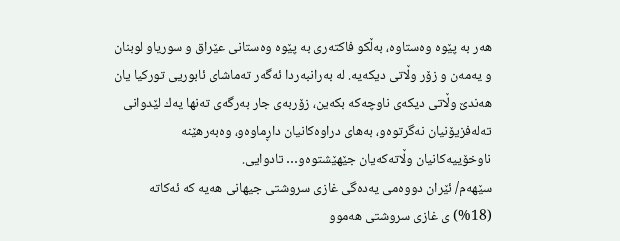هه‌ر به‌ پێوه‌ وه‌ستاوه‌، به‌ڵكو فاكته‌رى به‌ پێوه‌ وه‌ستانى عێراق و سوریاو لوبنان و یه‌مه‌ن و زۆر وڵاتى دیكه‌یه‌. له‌ به‌رانبه‌ردا ئه‌گه‌ر ته‌ماشاى ئابوریی توركیا یان هه‌ندێ وڵاتى دیكه‌ى ناوچه‌كه‌ بكه‌ین، زۆربه‌ى جار به‌رگه‌ى ته‌نها یه‌ك لێدوانى ته‌له‌فزیۆنیان نه‌گرتوه‌و، به‌هاى دراوه‌كانیان داڕماوه‌و، وه‌به‌رهێنه‌ ناوخۆییه‌كانیان وڵاته‌كه‌یان جێهێشتوه‌و… تادوایى.
سێهه‌م/ ئێران دووه‌مى یه‌ده‌گى غازى سروشتى جیهانى هه‌یه‌ كه‌ ئه‌كاته‌ (18%) ى غازى سروشتى هه‌موو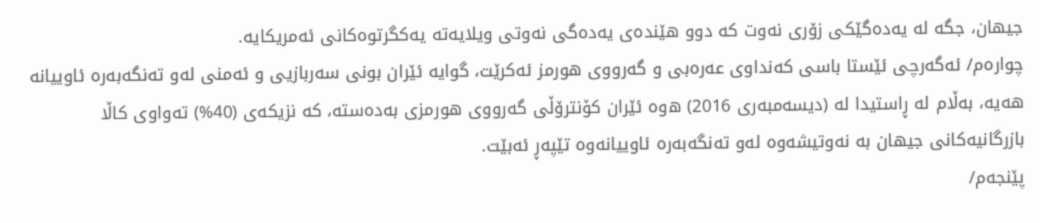جیهان، جگه‌ له‌ یه‌ده‌گێكى زۆرى نه‌وت كه‌ دوو هێنده‌ى یه‌ده‌گى نه‌وتى ویلایه‌ته‌ یه‌كگرتوه‌كانى ئه‌مریكایه‌.
چواره‌م/ ئه‌گه‌رچى ئێستا باسى كه‌نداوى عه‌ره‌بى و گه‌رووى هورمز ئه‌كرێت، گوایه‌ ئێران بونى سه‌ربازیی و ئه‌منى له‌و ته‌نگه‌به‌ره‌ ئاوییانه‌ هه‌یه‌، به‌ڵام له‌ ڕاستیدا له‌ (دیسه‌مبه‌رى 2016) ه‌وه‌ ئێران كۆنترۆڵى گه‌رووى هورمزى به‌ده‌سته‌، كه‌ نزیكه‌ى (40%) ته‌واوى كاڵا بازرگانیه‌كانى جیهان به‌ نه‌وتیشه‌وه‌ له‌و ته‌نگه‌به‌ره‌ ئاوییانه‌وه‌ تێپه‌ڕ ئه‌بێت.
پێنجه‌م/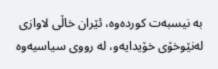به‌ نیسبه‌ت كورده‌وه‌، ئێران خاڵى لاوازى له‌نێوخۆى خۆیدایه‌و، له‌ رووى سیاسیه‌وه‌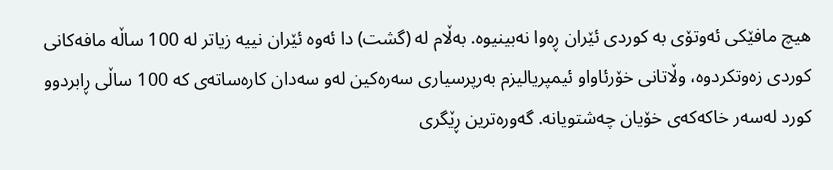هیچ مافێكى ئه‌وتۆى به‌ كوردى ئێران ڕه‌وا نه‌بینیوه‌. به‌ڵام له‌ (گشت) دا ئه‌وه‌ ئێران نییه‌ زیاتر له‌ 100 ساڵه‌ مافه‌كانى كوردى زه‌وتكردوه‌، وڵاتانى خۆرئاواو ئیمپریالیزم به‌رپرسیارى سه‌ره‌كین له‌و سه‌دان كاره‌ساته‌ى كه‌ 100 ساڵى ڕابردوو كورد له‌سه‌ر خاكه‌كه‌ى خۆیان چه‌شتویانه‌. گه‌وره‌ترین ڕێگرى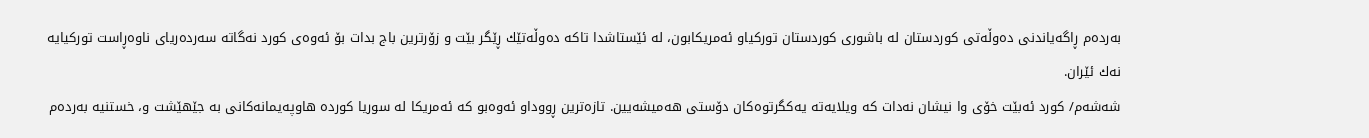به‌رده‌م ڕاگه‌یاندنى ده‌وڵه‌تى كوردستان له باشورى كوردستان توركیاو ئه‌مریكابون، له‌ ئێستاشدا تاكه‌ ده‌وڵه‌تێك ڕێگر بێت و زۆرترین باج بدات بۆ ئه‌وه‌ى كورد نه‌گاته‌ سه‌رده‌ریاى ناوه‌ڕاست توركیایه‌ نه‌ك ئێران.
شه‌شه‌م/ كورد ئه‌بێت خۆى وا نیشان نه‌دات كه‌ ویلایه‌ته‌ یه‌كگرتوه‌كان دۆستى هه‌میشه‌یین. تازه‌ترین ڕووداو ئه‌وه‌بو كه‌ ئه‌مریكا له‌ سوریا كورده‌ هاوپه‌یمانه‌كانى به‌ جێهێشت و، خستنیه‌ به‌رده‌م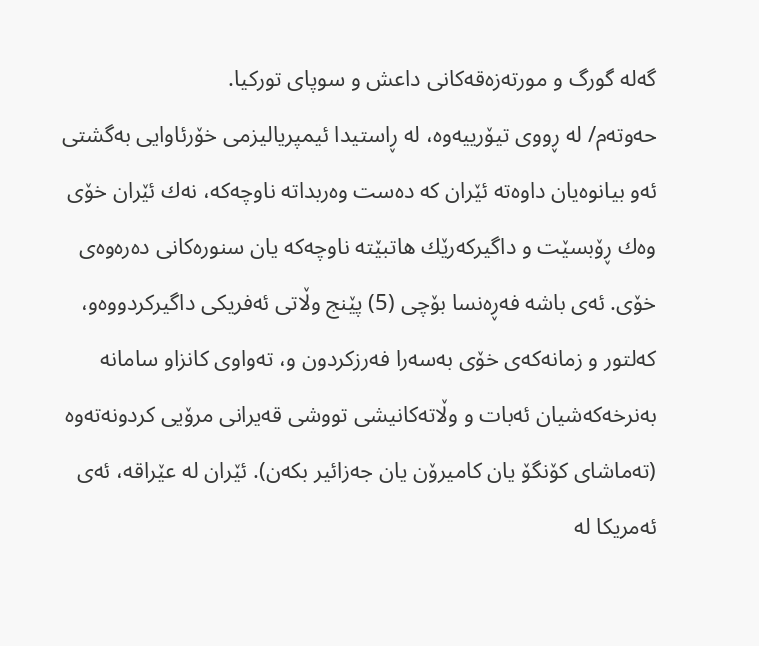گه‌له‌ گورگ و مورته‌زه‌قه‌كانى داعش و سوپاى توركیا.
حەوتەم/ له‌ ڕووى تیۆرییه‌وه‌، له‌ ڕاستیدا ئیمپریالیزمى خۆرئاوایی به‌گشتى ئه‌و بیانوه‌یان داوه‌ته‌ ئێران كه‌ ده‌ست وه‌ربداته‌ ناوچه‌كه‌، نه‌ك ئێران خۆى وه‌ك ڕۆبسێت و داگیركه‌رێك هاتبێته‌ ناوچه‌كه‌ یان سنوره‌كانى ده‌ره‌وه‌ى خۆى. ئه‌ى باشه‌ فه‌ڕه‌نسا بۆچى (5) پێنج وڵاتى ئه‌فریكى داگیركردووه‌و، كه‌لتور و زمانه‌كه‌ى خۆى به‌سه‌را فه‌رزكردون و، ته‌واوى كانزاو سامانه‌ به‌نرخه‌كه‌شیان ئه‌بات و وڵاته‌كانیشى تووشى قه‌یرانى مرۆیی كردونه‌ته‌وه‌ (ته‌ماشاى كۆنگۆ یان كامیرۆن یان جه‌زائیر بكه‌ن). ئێران له‌ عێراقه‌، ئه‌ى ئه‌مریكا له‌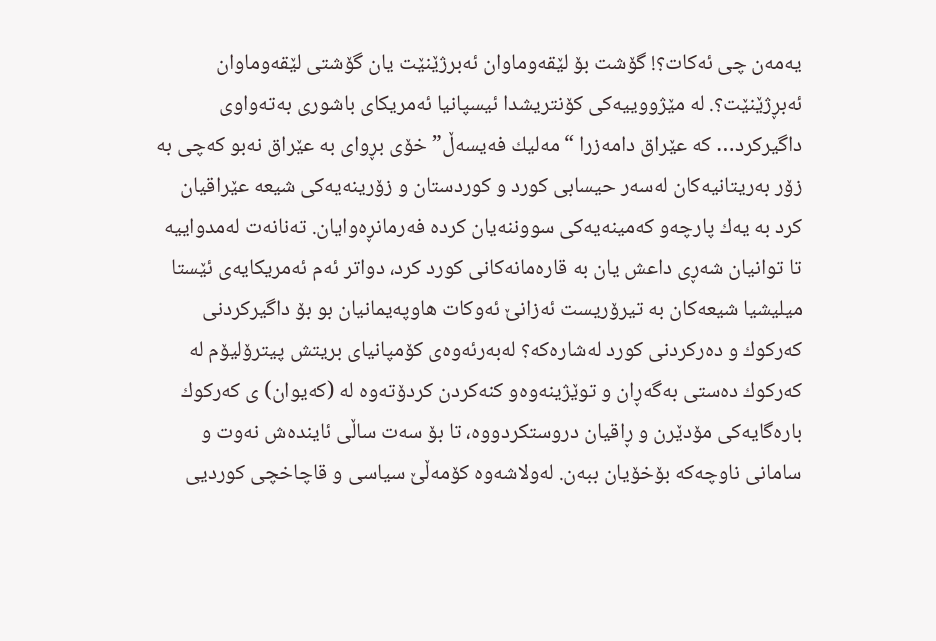یه‌مه‌ن چى ئه‌كات؟! گۆشت بۆ لێقه‌وماوان ئه‌برژێنێت یان گۆشتى لێقه‌وماوان ئه‌بڕژێنێت؟. له‌ مێژووییه‌كى كۆنتریشدا ئیسپانیا ئه‌مریكاى باشورى به‌ته‌واوى داگیركرد… كه‌ عێراق دامه‌زرا “مه‌لیك فه‌یسه‌ڵ” خۆى بڕواى به‌ عێراق نه‌بو كه‌چى به‌ زۆر به‌ریتانیه‌كان له‌سه‌ر حیسابى كورد و كوردستان و زۆرینه‌یه‌كى شیعه‌ عێراقیان كرد به‌ یه‌ك پارچه‌و كه‌مینه‌یه‌كى سووننه‌یان كرده‌ فه‌رمانڕه‌وایان. ته‌نانه‌ت له‌مدواییه‌ تا توانیان شه‌ڕى داعش یان به‌ قاره‌مانه‌كانى كورد كرد، دواتر ئه‌م ئه‌مریكایه‌ى ئێستا میلیشیا شیعه‌كان به‌ تیرۆریست ئه‌زانێ ئه‌وكات هاوپه‌یمانیان بو بۆ داگیركردنى كه‌ركوك و ده‌ركردنى كورد له‌شاره‌كه‌؟ له‌به‌رئه‌وه‌ى كۆمپانیاى بریتش پیترۆلیۆم له‌ كه‌ركوك ده‌ستى به‌گه‌ڕان و توێژینه‌وه‌و كنه‌كردن كردۆته‌وه‌ له‌ (كه‌یوان) ى كه‌ركوك باره‌گایه‌كى مۆدێرن و ڕاقیان دروستكردووه‌، تا بۆ سه‌ت ساڵى ئاینده‌ش نه‌وت و سامانى ناوچه‌كه‌ بۆخۆیان ببه‌ن. له‌ولاشه‌وه‌ كۆمه‌ڵێ سیاسى و قاچاخچى كوردیی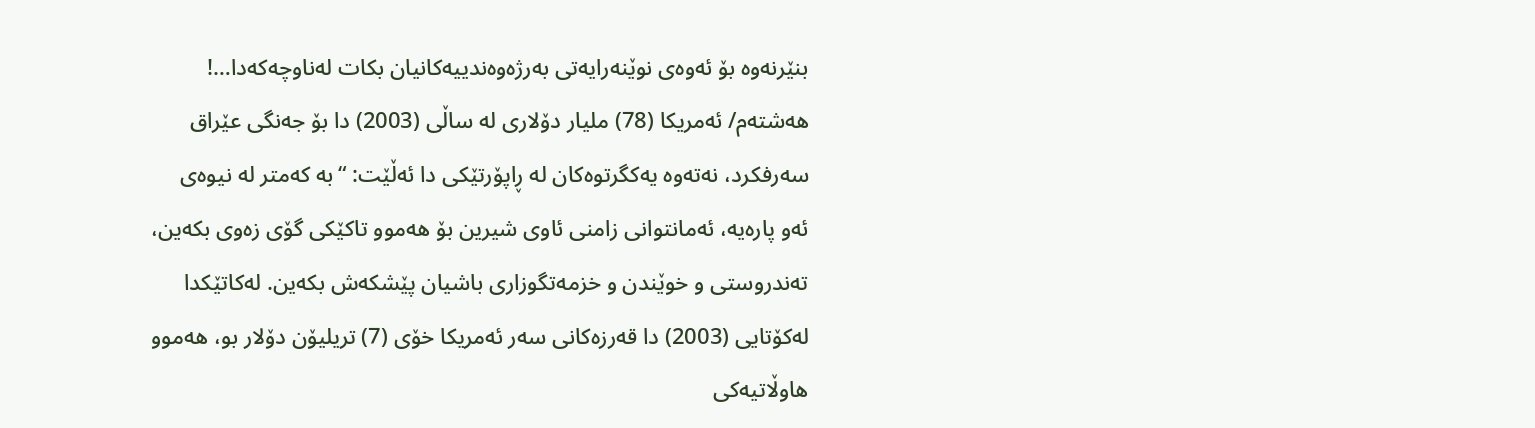بنێرنه‌وه‌ بۆ ئه‌وه‌ى نوێنه‌رایه‌تى به‌رژه‌وه‌ندییه‌كانیان بكات له‌ناوچه‌كه‌دا…!
هەشتەم/ ئه‌مریكا (78) ملیار دۆلارى له‌ ساڵى (2003) دا بۆ جه‌نگى عێراق سه‌رفكرد، نه‌ته‌وه‌ یه‌كگرتوه‌كان له‌ ڕاپۆرتێكى دا ئه‌ڵێت: “به‌ كه‌متر له‌ نیوه‌ى ئه‌و پاره‌یه‌، ئه‌مانتوانى زامنى ئاوى شیرین بۆ هه‌موو تاكێكى گۆى زه‌وى بكه‌ین، ته‌ندروستى و خوێندن و خزمه‌تگوزارى باشیان پێشكه‌ش بكه‌ین. له‌كاتێكدا له‌كۆتایی (2003) دا قه‌رزه‌كانى سه‌ر ئه‌مریكا خۆى (7) تریلیۆن دۆلار بو، هه‌موو هاوڵاتیه‌كى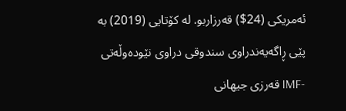ئه‌مریكى (24$) قه‌رزاربو. له‌ كۆتایی (2019) به‌ پێى ڕاگه‌یه‌ندراوى سندوقى دراوى نێوده‌وڵه‌تى -IMF قه‌رزى جیهانى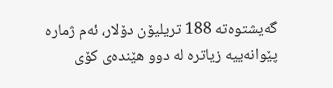گه‌یشتوه‌ته‌ 188 تریلیۆن دۆلار، ئه‌م ژماره‌ پێوانه‌ییه‌ زیاتره‌ له‌ دوو هێنده‌ى كۆى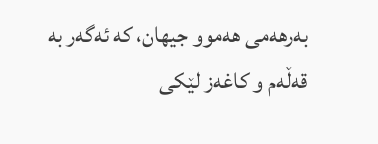به‌رهه‌مى هه‌موو جیهان، كه‌ ئه‌گه‌ر به‌ قه‌ڵه‌م و كاغه‌ز لێكى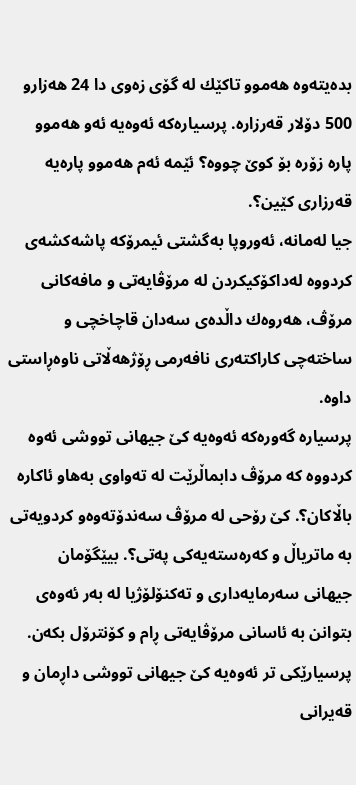بده‌یته‌وه‌ هه‌موو تاكێك له‌ گۆى زه‌وى دا 24 هه‌زارو 500 دۆلار قه‌رزاره‌. پرسیاره‌كه‌ ئه‌وه‌یه‌ ئه‌و هه‌موو پاره‌ زۆره‌ بۆ كوێ چووه‌؟ ئێمه‌ ئه‌م هه‌موو پاره‌یه‌ قه‌رزارى كێین؟.
جیا له‌مانه‌، ئه‌وروپا به‌گشتى ئیمرۆكه‌ پاشه‌كشه‌ى كردووه‌ له‌داكۆكیكردن له‌ مرۆڤایه‌تى و مافه‌كانى مرۆڤ، هه‌روه‌ك داڵده‌ى سه‌دان قاچاخچى و ساخته‌چى كاراكته‌رى نافه‌رمى ڕۆژهه‌ڵاتى ناوه‌ڕاستى داوه‌.
پرسیاره‌ گه‌وره‌كه‌ ئه‌وه‌یه‌ كێ جیهانى تووشى ئه‌وه‌ كردووه‌ كه‌ مرۆڤ دابماڵرێت له‌ ته‌واوى به‌هاو ئاكاره‌ باڵاكان؟. كێ رۆحى له‌ مرۆڤ سه‌ندۆته‌وه‌و كردویه‌تى به‌ ماتریاڵ و كه‌ره‌سته‌یه‌كى په‌تى؟. بیێگۆمان جیهانى سه‌رمایه‌دارى و ته‌كنۆلۆژیا له‌ به‌ر ئه‌وه‌ى بتوانن به‌ ئاسانى مرۆڤایه‌تى ڕام و كۆنترۆل بكه‌ن. پرسیارێكى تر ئه‌وه‌یه‌ كێ جیهانى تووشى داڕمان و قه‌یرانى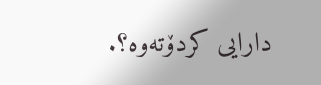دارایی كردۆته‌وه‌؟.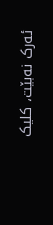ئەرک نەبێت، کلیک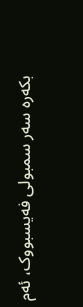بکەرە سەر سمبولی فەیسبووک، ئەم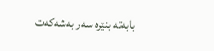بابەتە بنێرە سەر بەشەکەت